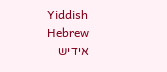Yiddish
Hebrew
אידיש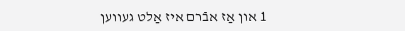1 און אַז אבֿרם איז אַלט געװען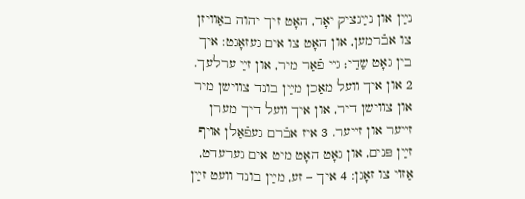נײַן און נײַנציק יאָר, האָט זיך יהוה באַװיזן צו אבֿרמען, און האָט צו אים געזאָגט: איך בין גאָט שַדַי; גײ פֿאַר מיר, און זײַ ערלעך. 2 און איך װעל מאַכן מײַן בונד צװישן מיר און צװישן דיר, און איך װעל דיך מערן זײער און זײער. 3 איז אבֿרם געפֿאַלן אױף זײַן פּנים, און גאָט האָט מיט אים גערעדט, אַזױ צו זאָגן: 4 איך – זע, מײַן בונד װעט זײַן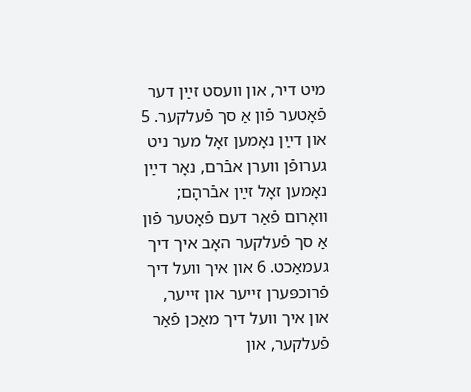מיט דיר, און װעסט זײַן דער פֿאָטער פֿון אַ סך פֿעלקער. 5 און דײַן נאָמען זאָל מער ניט גערופֿן װערן אבֿרם, נאָר דײַן נאָמען זאָל זײַן אבֿרהָם; װאָרום פֿאַר דעם פֿאָטער פֿון אַ סך פֿעלקער האָב איך דיך געמאַכט. 6 און איך װעל דיך פֿרוכפּערן זײער און זײער, און איך װעל דיך מאַכן פֿאַר פֿעלקער, און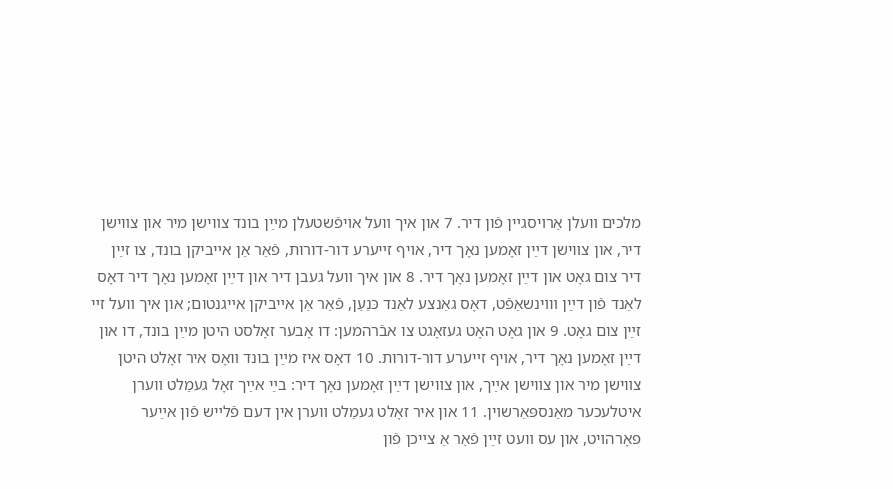מלכים װעלן אַרױסגײן פֿון דיר. 7 און איך װעל אױפֿשטעלן מײַן בונד צװישן מיר און צװישן דיר, און צװישן דײַן זאָמען נאָך דיר, אױף זײערע דור-דורות, פֿאַר אַן אײביקן בונד, צו זײַן דיר צום גאָט און דײַן זאָמען נאָך דיר. 8 און איך װעל געבן דיר און דײַן זאָמען נאָך דיר דאָס לאַנד פֿון דײַן װױנשאַפֿט, דאָס גאַנצע לאַנד כּנַעַן, פֿאַר אַן אײביקן אײגנטום; און איך װעל זײ זײַן צום גאָט. 9 און גאָט האָט געזאָגט צו אבֿרהמען: דו אָבער זאָלסט היטן מײַן בונד, דו און דײַן זאָמען נאָך דיר, אױף זײערע דור-דורות. 10 דאָס איז מײַן בונד װאָס איר זאָלט היטן צװישן מיר און צװישן אײַך, און צװישן דײַן זאָמען נאָך דיר: בײַ אײַך זאָל געמַלט װערן איטלעכער מאַנספּאַרשױן. 11 און איר זאָלט געמַלט װערן אין דעם פֿלײש פֿון אײַער פאָרהױט, און עס װעט זײַן פֿאַר אַ צײכן פֿון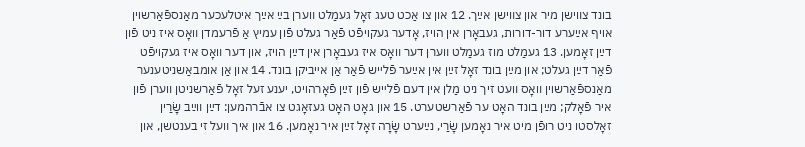בונד צװישן מיר און צװישן אײַך. 12 און צו אַכט טעג זאָל געמַלט װערן בײַ אײַך איטלעכער מאַנספּֿאַרשױן אױף אײַערע דור-דורות, געבאָרן אין הױז, אָדער געקױפֿט פֿאַר געלט פֿון עמיץ אַ פֿרעמדן װאָס איז ניט פֿון דײַן זאָמען. 13 געמַלט מוז געמַלט װערן דער װאָס איז געבאָרן אין דײַן הױז, און דער װאָס איז געקױפֿט פֿאַר דײַן געלט; און מײַן בונד זאָל זײַן אין אײַער פֿלײש פֿאַר אַן אײביקן בונד. 14 און אַן אומבאַשניטענער מאַנספּֿאַרשױן װאָס װעט זיך ניט מַלן אין דעם פֿלײש פֿון זײַן פֿאָרהױט, יענע זעל זאָל פֿאַרשניטן װערן פֿון איר פֿאָלק; מײַן בונד האָט ער פֿאַרשטערט. 15 און גאָט האָט געזאָגט צו אבֿרהמען: דײַן װײַב שָׂרַין זאָלסטו ניט רופֿן מיט איר נאָמען שָׂרַי, נײַערט שָׂרָה זאָל זײַן איר נאָמען. 16 און איך װעל זי בענטשן, און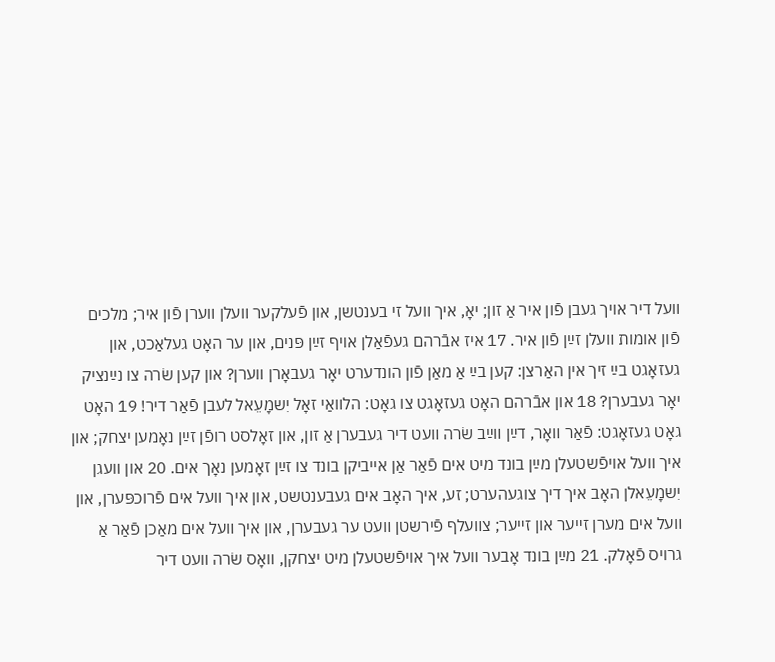װעל דיר אױך געבן פֿון איר אַ זון; יאָ, איך װעל זי בענטשן, און פֿעלקער װעלן װערן פֿון איר; מלכים פֿון אומות װעלן זײַן פֿון איר. 17 איז אבֿרהם געפֿאַלן אױף זײַן פּנים, און ער האָט געלאַכט, און געזאָגט בײַ זיך אין האַרצן: קען בײַ אַ מאַן פֿון הונדערט יאָר געבאָרן װערן? און קען שׂרה צו נײַנציק יאָר געבערן? 18 און אבֿרהם האָט געזאָגט צו גאָט: הלװאַי זאָל יִשמָעֵאל לעבן פֿאַר דיר! 19 האָט גאָט געזאָגט: פֿאַר װאָר, דײַן װײַב שׂרה װעט דיר געבערן אַ זון, און זאָלסט רופֿן זײַן נאָמען יצחק; און איך װעל אױפֿשטעלן מײַן בונד מיט אים פֿאַר אַן אײביקן בונד צו זײַן זאָמען נאָך אים. 20 און װעגן יִשמָעֵאלן האָב איך דיך צוגעהערט; זע, איך האָב אים געבענטשט, און איך װעל אים פֿרוכפּערן, און װעל אים מערן זײער און זײער; צװעלף פֿירשטן װעט ער געבערן, און איך װעל אים מאַכן פֿאַר אַ גרױס פֿאָלק. 21 מײַן בונד אָבער װעל איך אױפֿשטעלן מיט יצחקן, װאָס שׂרה װעט דיר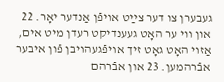געבערן צו דער צײַט אױפֿן אַנדער יאָר. 22 און װי ער האָט געענדיקט רעדן מיט אים, אַזױ האָט גאָט זיך אױפֿגעהױבן פֿון איבער אבֿרהמען. 23 און אבֿרהם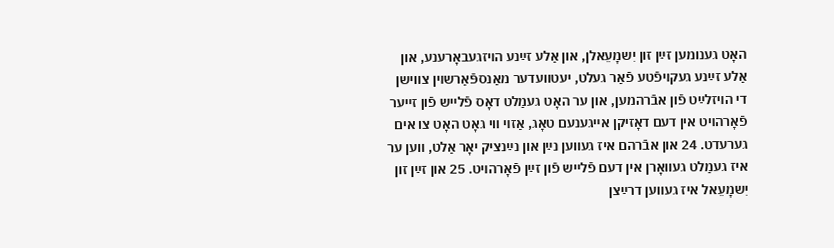האָט גענומען זײַן זון יִשמָעֵאלן, און אַלע זײַנע הױזגעבאָרענע, און אַלע זײַנע געקױפֿטע פֿאַר געלט, יעטװעדער מאַנספּֿאַרשױן צװישן די הױזלײַט פֿון אבֿרהמען, און ער האָט געמַלט דאָס פֿלײש פֿון זײער פֿאָרהױט אין דעם דאָזיקן אײגענעם טאָג, אַזױ װי גאָט האָט צו אים גערעדט. 24 און אבֿרהם איז געװען נײַן און נײַנציק יאָר אַלט, װען ער איז געמַלט געװאָרן אין דעם פֿלײש פֿון זײַן פֿאָרהױט. 25 און זײַן זון יִשמָעֵאל איז געװען דרײַצן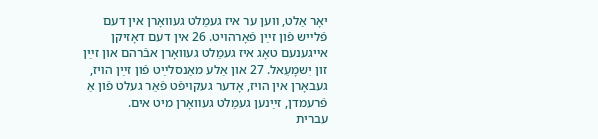יאָר אַלט, װען ער איז געמַלט געװאָרן אין דעם פֿלײש פֿון זײַן פֿאָרהױט. 26 אין דעם דאָזיקן אײגענעם טאָג איז געמַלט געװאָרן אבֿרהם און זײַן זון יִשמָעֵאל. 27 און אַלע מאַנסלײַט פֿון זײַן הױז, געבאָרן אין הױז, אָדער געקױפֿט פֿאַר געלט פֿון אַ פֿרעמדן, זײַנען געמַלט געװאָרן מיט אים.
עברית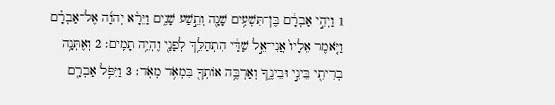1 וַיְהִ֣י אַבְרָ֔ם בֶּן־תִּשְׁעִ֥ים שָׁנָ֖ה וְתֵ֣שַׁע שָׁנִ֑ים וַיֵּרָ֨א יְהוָ֜ה אֶל־אַבְרָ֗ם וַיֹּ֤אמֶר אֵלָיו֙ אֲנִי־אֵ֣ל שַׁדַּ֔י הִתְהַלֵּ֥ךְ לְפָנַ֖י וֶהְיֵ֥ה תָמִֽים׃ 2 וְאֶתְּנָ֥ה בְרִיתִ֖י בֵּינִ֣י וּבֵינֶ֑ךָ וְאַרְבֶּ֥ה אוֹתְךָ֖ בִּמְאֹ֥ד מְאֹֽד׃ 3 וַיִּפֹּ֥ל אַבְרָ֖ם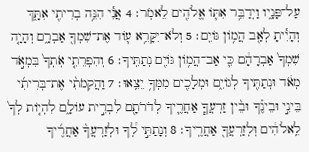עַל־פָּנָ֑יו וַיְדַבֵּ֥ר אִתּ֛וֹ אֱלֹהִ֖ים לֵאמֹֽר׃ 4 אֲנִ֕י הִנֵּ֥ה בְרִיתִ֖י אִתָּ֑ךְ וְהָיִ֕יתָ לְאַ֖ב הֲמ֥וֹן גּוֹיִֽם׃ 5 וְלֹא־יִקָּרֵ֥א ע֛וֹד אֶת־שִׁמְךָ֖ אַבְרָ֑ם וְהָיָ֤ה שִׁמְךָ֙ אַבְרָהָ֔ם כִּ֛י אַב־הֲמ֥וֹן גּוֹיִ֖ם נְתַתִּֽיךָ׃ 6 וְהִפְרֵתִ֤י אֹֽתְךָ֙ בִּמְאֹ֣ד מְאֹ֔ד וּנְתַתִּ֖יךָ לְגוֹיִ֑ם וּמְלָכִ֖ים מִמְּךָ֥ יֵצֵֽאוּ׃ 7 וַהֲקִמֹתִ֨י אֶת־בְּרִיתִ֜י בֵּינִ֣י וּבֵינֶ֗ךָ וּבֵ֨ין זַרְעֲךָ֧ אַחֲרֶ֛יךָ לְדֹרֹתָ֖ם לִבְרִ֣ית עוֹלָ֑ם לִהְי֤וֹת לְךָ֙ לֵֽאלֹהִ֔ים וּֽלְזַרְעֲךָ֖ אַחֲרֶֽיךָ׃ 8 וְנָתַתִּ֣י לְ֠ךָ וּלְזַרְעֲךָ֨ אַחֲרֶ֜יךָ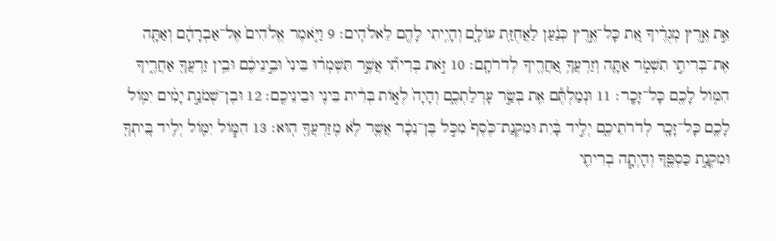אֵ֣ת אֶ֣רֶץ מְגֻרֶ֗יךָ אֵ֚ת כָּל־אֶ֣רֶץ כְּנַ֔עַן לַאֲחֻזַּ֖ת עוֹלָ֑ם וְהָיִ֥יתִי לָהֶ֖ם לֵאלֹהִֽים׃ 9 וַיֹּ֤אמֶר אֱלֹהִים֙ אֶל־אַבְרָהָ֔ם וְאַתָּ֖ה אֶת־בְּרִיתִ֣י תִשְׁמֹ֑ר אַתָּ֛ה וְזַרְעֲךָ֥ אֽ͏ַחֲרֶ֖יךָ לְדֹרֹתָֽם׃ 10 זֹ֣את בְּרִיתִ֞י אֲשֶׁ֣ר תִּשְׁמְר֗וּ בֵּינִי֙ וּבֵ֣ינֵיכֶ֔ם וּבֵ֥ין זַרְעֲךָ֖ אַחֲרֶ֑יךָ הִמּ֥וֹל לָכֶ֖ם כָּל־זָכָֽר׃ 11 וּנְמַלְתֶּ֕ם אֵ֖ת בְּשַׂ֣ר עָרְלַתְכֶ֑ם וְהָיָה֙ לְא֣וֹת בְּרִ֔ית בֵּינִ֖י וּבֵינֵיכֶֽם׃ 12 וּבֶן־שְׁמֹנַ֣ת יָמִ֗ים יִמּ֥וֹל לָכֶ֛ם כָּל־זָכָ֖ר לְדֹרֹתֵיכֶ֑ם יְלִ֣יד בָּ֔יִת וּמִקְנַת־כֶּ֙סֶף֙ מִכֹּ֣ל בֶּן־נֵכָ֔ר אֲשֶׁ֛ר לֹ֥א מִֽזַּרְעֲךָ֖ הֽוּא׃ 13 הִמּ֧וֹל יִמּ֛וֹל יְלִ֥יד בּֽ͏ֵיתְךָ֖ וּמִקְנַ֣ת כַּסְפֶּ֑ךָ וְהָיְתָ֧ה בְרִיתִ֛י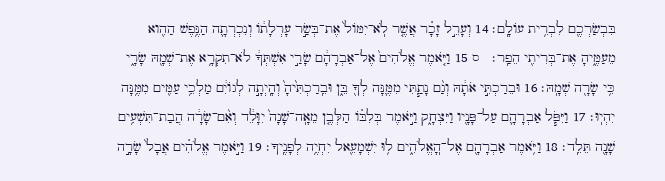בִּבְשַׂרְכֶ֖ם לִבְרִ֥ית עוֹלָֽם׃ 14 וְעָרֵ֣ל זָכָ֗ר אֲשֶׁ֤ר לֹֽא־יִמּוֹל֙ אֶת־בְּשַׂ֣ר עָרְלָת֔וֹ וְנִכְרְתָ֛ה הַנֶּ֥פֶשׁ הַהִ֖וא מֵעַמֶּ֑יהָ אֶת־בְּרִיתִ֖י הֵפַֽר׃   ס 15 וַיֹּ֤אמֶר אֱלֹהִים֙ אֶל־אַבְרָהָ֔ם שָׂרַ֣י אִשְׁתְּךָ֔ לֹא־תִקְרָ֥א אֶת־שְׁמָ֖הּ שָׂרָ֑י כִּ֥י שָׂרָ֖ה שְׁמָֽהּ׃ 16 וּבֵרַכְתִּ֣י אֹתָ֔הּ וְגַ֨ם נָתַ֧תִּי מִמֶּ֛נָּה לְךָ֖ בֵּ֑ן וּבֵֽרַכְתִּ֙יהָ֙ וְהָֽיְתָ֣ה לְגוֹיִ֔ם מַלְכֵ֥י עַמִּ֖ים מִמֶּ֥נָּה יִהְיֽוּ׃ 17 וַיִּפֹּ֧ל אַבְרָהָ֛ם עַל־פָּנָ֖יו וַיִּצְחָ֑ק וַיֹּ֣אמֶר בְּלִבּ֗וֹ הַלְּבֶ֤ן מֵאָֽה־שָׁנָה֙ יִוָּלֵ֔ד וְאִ֨ם־שָׂרָ֔ה הֲבַת־תִּשְׁעִ֥ים שָׁנָ֖ה תֵּלֵֽד׃ 18 וַיֹּ֥אמֶר אַבְרָהָ֖ם אֶל־הֽ͏ָאֱלֹהִ֑ים ל֥וּ יִשְׁמָעֵ֖אל יִחְיֶ֥ה לְפָנֶֽיךָ׃ 19 וַיֹּ֣אמֶר אֱלֹהִ֗ים אֲבָל֙ שָׂרָ֣ה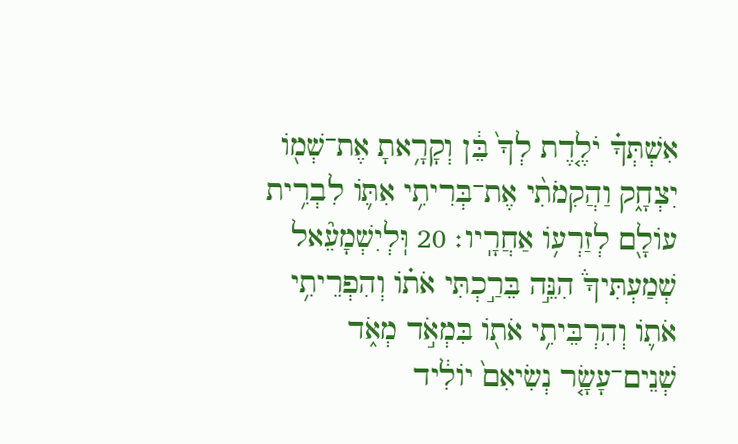אִשְׁתְּךָ֗ יֹלֶ֤דֶת לְךָ֙ בֵּ֔ן וְקָרָ֥אתָ אֶת־שְׁמ֖וֹ יִצְחָ֑ק וַהֲקִמֹתִ֨י אֶת־בְּרִיתִ֥י אִתּ֛וֹ לִבְרִ֥ית עוֹלָ֖ם לְזַרְע֥וֹ אַחֲרָֽיו׃ 20 וּֽלְיִשְׁמָעֵ֘אל שְׁמַעְתִּיךָ֒ הִנֵּ֣ה בֵּרַ֣כְתִּי אֹת֗וֹ וְהִפְרֵיתִ֥י אֹת֛וֹ וְהִרְבֵּיתִ֥י אֹת֖וֹ בִּמְאֹ֣ד מְאֹ֑ד שְׁנֵים־עָשָׂ֤ר נְשִׂיאִם֙ יוֹלִ֔יד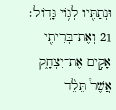וּנְתַתִּ֖יו לְג֥וֹי גָּדֽוֹל׃ 21 וְאֶת־בְּרִיתִ֖י אָקִ֣ים אֶת־יִצְחָ֑ק אֲשֶׁר֩ תֵּלֵ֨ד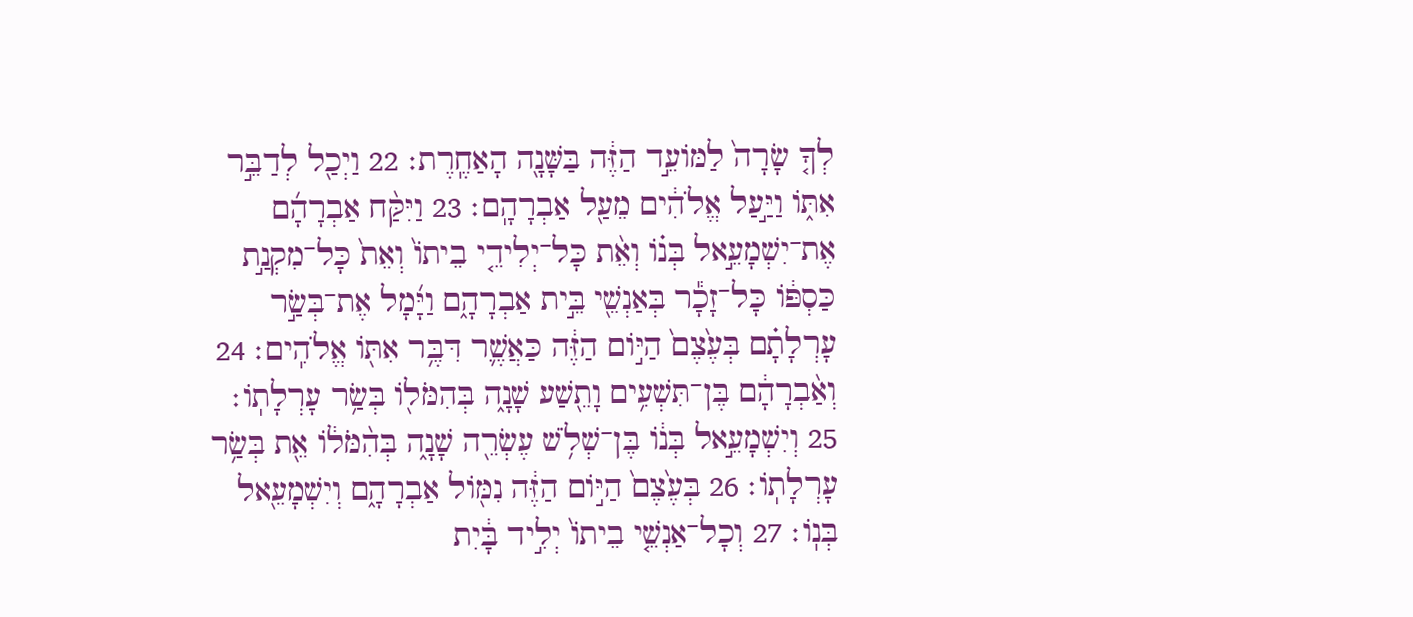לְךָ֤ שָׂרָה֙ לַמּוֹעֵ֣ד הַזֶּ֔ה בַּשָּׁנָ֖ה הָאַחֶֽרֶת׃ 22 וַיְכַ֖ל לְדַבֵּ֣ר אִתּ֑וֹ וַיַּ֣עַל אֱלֹהִ֔ים מֵעַ֖ל אַבְרָהָֽם׃ 23 וַיִּקַּ֨ח אַבְרָהָ֜ם אֶת־יִשְׁמָעֵ֣אל בְּנ֗וֹ וְאֵ֨ת כָּל־יְלִידֵ֤י בֵיתוֹ֙ וְאֵת֙ כָּל־מִקְנַ֣ת כַּסְפּ֔וֹ כָּל־זָכָ֕ר בְּאַנְשֵׁ֖י בֵּ֣ית אַבְרָהָ֑ם וַיָּ֜מָל אֶת־בְּשַׂ֣ר עָרְלָתָ֗ם בְּעֶ֙צֶם֙ הַיּ֣וֹם הַזֶּ֔ה כַּאֲשֶׁ֛ר דִּבֶּ֥ר אִתּ֖וֹ אֱלֹהִֽים׃ 24 וְאַ֨בְרָהָ֔ם בֶּן־תִּשְׁעִ֥ים וָתֵ֖שַׁע שָׁנָ֑ה בְּהִמֹּל֖וֹ בְּשַׂ֥ר עָרְלָתֽוֹ׃ 25 וְיִשְׁמָעֵ֣אל בְּנ֔וֹ בֶּן־שְׁלֹ֥שׁ עֶשְׂרֵ֖ה שָׁנָ֑ה בְּהִ֨מֹּל֔וֹ אֵ֖ת בְּשַׂ֥ר עָרְלָתֽוֹ׃ 26 בְּעֶ֙צֶם֙ הַיּ֣וֹם הַזֶּ֔ה נִמּ֖וֹל אַבְרָהָ֑ם וְיִשְׁמָעֵ֖אל בְּנֽוֹ׃ 27 וְכָל־אַנְשֵׁ֤י בֵיתוֹ֙ יְלִ֣יד בָּ֔יִת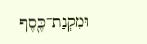וּמִקְנַת־כֶּ֖סֶף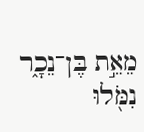מֵאֵ֣ת בֶּן־נֵכָ֑ר נִמֹּ֖לוּ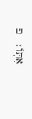אִתּֽוֹ׃   פ